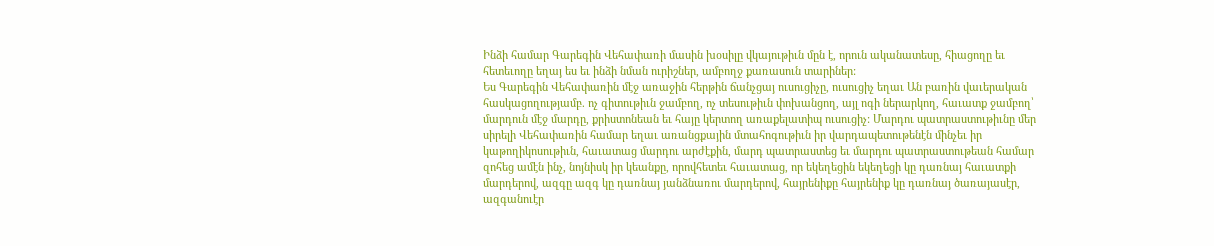Ինձի համար Գարեգին Վեհափառի մասին խօսիլը վկայութիւն մըն է, որուն ականատեսը, հիացողը եւ հետեւողը եղայ ես եւ ինձի նման ուրիշներ, ամբողջ քառասուն տարիներ:
Ես Գարեգին Վեհափառին մէջ առաջին հերթին ճանչցայ ուսուցիչը, ուսուցիչ եղաւ Ան բառին վաւերական հասկացողությամբ. ոչ գիտութիւն ջամբող, ոչ տեսութիւն փոխանցող, այլ ոգի ներարկող, հաւատք ջամբող՝ մարդուն մէջ մարդը, քրիստոնեան եւ հայը կերտող առաքելատիպ ուսուցիչ: Մարդու պատրաստութիւնը մեր սիրելի Վեհափառին համար եղաւ առանցքային մտահոգութիւն իր վարդապետութենէն մինչեւ իր կաթողիկոսութիւն, հաւատաց մարդու արժէքին, մարդ պատրաստեց եւ մարդու պատրաստութեան համար զոհեց ամէն ինչ, նոյնիսկ իր կեանքը, որովհետեւ հաւատաց, որ եկեղեցին եկեղեցի կը դառնայ հաւատքի մարդերով, ազգը ազգ կը դառնայ յանձնառու մարդերով, հայրենիքը հայրենիք կը դառնայ ծառայասէր, ազգանուէր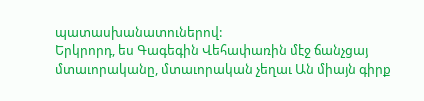պատասխանատուներով:
Երկրորդ, ես Գագեգին Վեհափառին մէջ ճանչցայ մտաւորականը, մտաւորական չեղաւ Ան միայն գիրք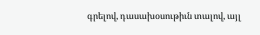գրելով, դասախօսութիւն տալով, այլ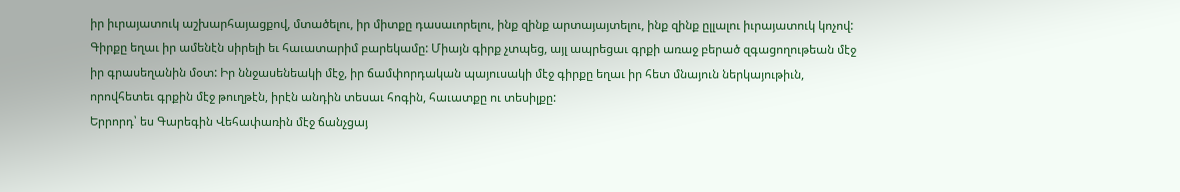իր իւրայատուկ աշխարհայացքով, մտածելու, իր միտքը դասաւորելու, ինք զինք արտայայտելու, ինք զինք ըլլալու իւրայատուկ կոչով: Գիրքը եղաւ իր ամենէն սիրելի եւ հաւատարիմ բարեկամը: Միայն գիրք չտպեց, այլ ապրեցաւ գրքի առաջ բերած զգացողութեան մէջ իր գրասեղանին մօտ: Իր ննջասենեակի մէջ, իր ճամփորդական պայուսակի մէջ գիրքը եղաւ իր հետ մնայուն ներկայութիւն, որովհետեւ գրքին մէջ թուղթէն, իրէն անդին տեսաւ հոգին, հաւատքը ու տեսիլքը:
Երրորդ՝ ես Գարեգին Վեհափառին մէջ ճանչցայ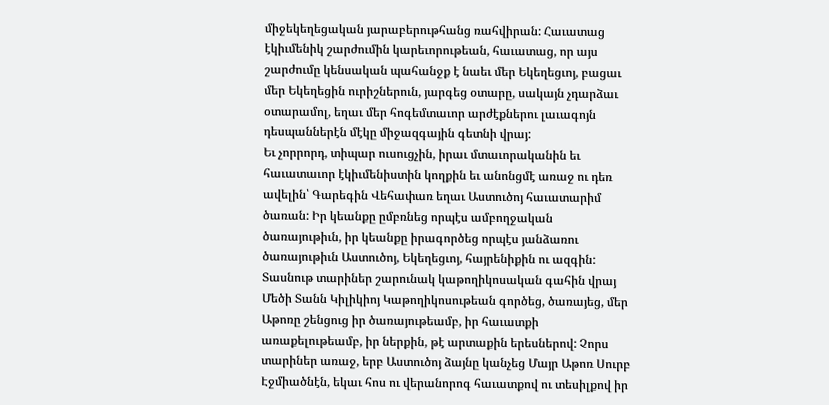միջեկեղեցական յարաբերութհանց ռահվիրան: Հաւատաց էկիւմենիկ շարժումին կարեւորութեան, հաւատաց, որ այս շարժումը կենսական պահանջք է նաեւ մեր Եկեղեցւոյ, բացաւ մեր Եկեղեցին ուրիշներուն, յարգեց օտարը, սակայն չդարձաւ օտարամոլ, եղաւ մեր հոգեմտաւոր արժէքներու լաւագոյն դեսպաններէն մէկը միջազգային գետնի վրայ:
Եւ չորրորդ, տիպար ուսուցչին, իրաւ մտաւորականին եւ հաւատաւոր էկիւմենիստին կողքին եւ անոնցմէ առաջ ու դեռ ավելին՝ Գարեգին Վեհափառ եղաւ Աստուծոյ հաւատարիմ ծառան: Իր կեանքը ըմբռնեց որպէս ամբողջական ծառայութիւն, իր կեանքը իրագործեց որպէս յանձառու ծառայութիւն Աստուծոյ, Եկեղեցւոյ, հայրենիքին ու ազգին: Տասնութ տարիներ շարունակ կաթողիկոսական գահին վրայ Մեծի Տանն Կիլիկիոյ Կաթողիկոսութեան գործեց, ծառայեց, մեր Աթոռը շենցուց իր ծառայութեամբ, իր հաւատքի առաքելութեամբ, իր ներքին, թէ արտաքին երեսներով: Չորս տարիներ առաջ, երբ Աստուծոյ ձայնը կանչեց Մայր Աթոռ Սուրբ Էջմիածնէն, եկաւ հոս ու վերանորոգ հաւատքով ու տեսիլքով իր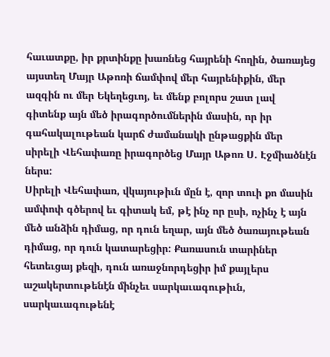հաւատքը, իր քրտինքը խառնեց հայրենի հողին, ծառայեց այստեղ Մայր Աթոռի ճամփով մեր հայրենիքին, մեր ազգին ու մեր Եկեղեցւոյ, եւ մենք բոլորս շատ լավ գիտենք այն մեծ իրագործումներին մասին, որ իր գահակալութեան կարճ ժամանակի ընթացքին մեր սիրելի Վեհափառը իրագործեց Մայր Աթոռ Ս. Էջմիածնէն ներս:
Սիրելի Վեհափառ, վկայութիւն մըն է, զոր տուի քո մասին ամփոփ գծերով եւ գիտակ եմ, թէ ինչ որ ըսի, ոչինչ է այն մեծ անձին դիմաց, որ դուն եղար, այն մեծ ծառայութեան դիմաց, որ դուն կատարեցիր: Քառասուն տարիներ հետեւցայ քեզի, դուն առաջնորդեցիր իմ քայլերս աշակերտութենէն մինչեւ սարկաւագութիւն, սարկաւագութենէ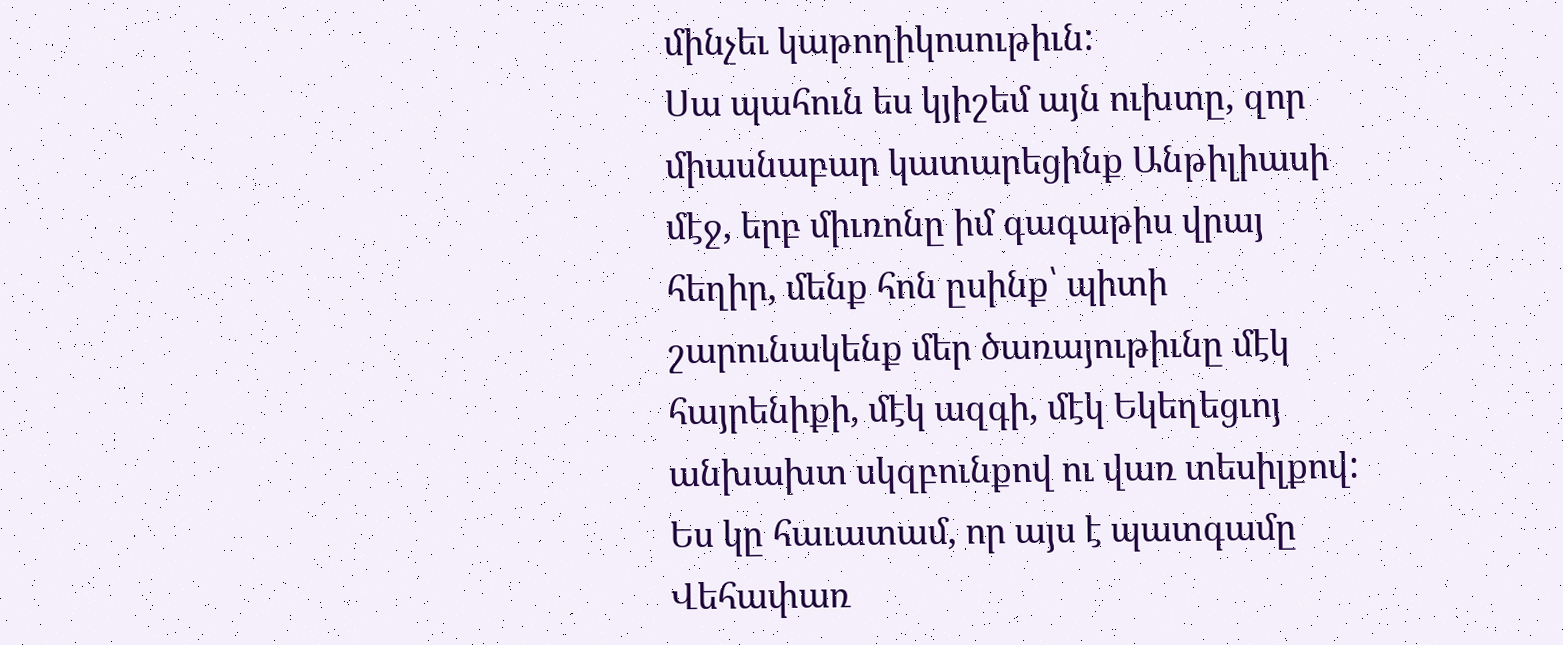մինչեւ կաթողիկոսութիւն:
Սա պահուն ես կյիշեմ այն ուխտը, զոր միասնաբար կատարեցինք Անթիլիասի մէջ, երբ միւռոնը իմ գագաթիս վրայ հեղիր, մենք հոն ըսինք՝ պիտի շարունակենք մեր ծառայութիւնը մէկ հայրենիքի, մէկ ազգի, մէկ Եկեղեցւոյ անխախտ սկզբունքով ու վառ տեսիլքով: Ես կը հաւատամ, որ այս է պատգամը Վեհափառ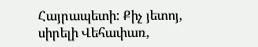Հայրապետի: Քիչ յետոյ, սիրելի Վեհափառ,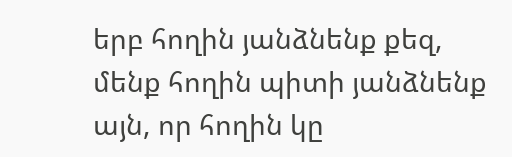երբ հողին յանձնենք քեզ, մենք հողին պիտի յանձնենք այն, որ հողին կը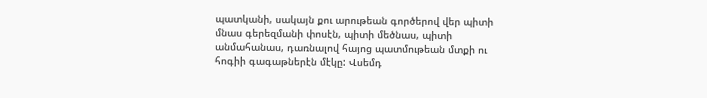պատկանի, սակայն քու արութեան գործերով վեր պիտի մնաս գերեզմանի փոսէն, պիտի մեծնաս, պիտի անմահանաս, դառնալով հայոց պատմութեան մտքի ու հոգիի գագաթներէն մէկը: Վսեմդ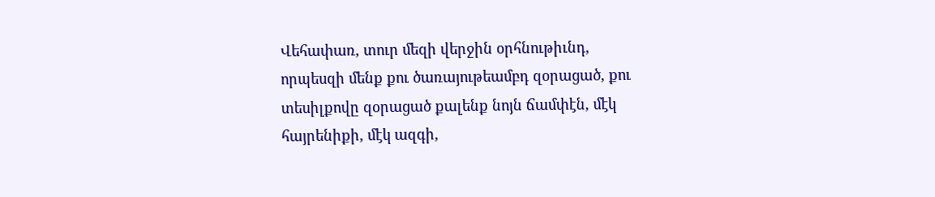Վեհափառ, տուր մեզի վերջին օրհնութիւնդ, որպեսզի մենք քու ծառայութեամբդ զօրացած, քու տեսիլքովը զօրացած քալենք նոյն ճամփէն, մէկ հայրենիքի, մէկ ազգի,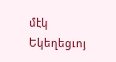մէկ Եկեղեցւոյ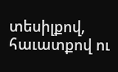տեսիլքով, հաւատքով ու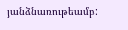յանձնառութեամբ: